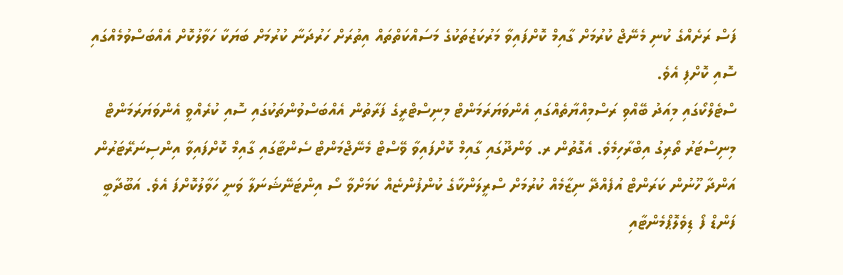ފަސް ރަށެއްގެ ކުނި މެނޭޖް ކުރުމަށް ގާއިމް ކޮށްފައިވާ މަރުކަޒުތަކުގެ މަސައްކަތްތައް އިތުރަށް ހަރުދަނާ ކުރުމަށް ބަޔަކާ ހަވާލުކޮށް އެއްބަސްވުމެއްގައި ސޮއި ކޮށްފި އެވެ.
ސްޓެލްކޯގައި މިއަދު ބޭއްވި ރަސްމިއްޔާތެއްގައި އެންވަޔަރަމަންޓް މިނިސްޓްރީގެ ފަރާތުން އެއްބަސްވުންތަކުގައި ސޮއި ކުރެއްވީ އެންވަޔަރަމަންޓް މިނިސްޓަރު ތޯރިގު އިބްރާހިމެވެ. އެގޮތުން ރ. ވަންދޫގައި ގާއިމް ކޮށްފައިވާ ވޭސްޓް މެނޭޖްމަންޓް ސެންޓާގައި ގާއިމް ކޮށްފައިވާ އިންސިނަރޭޓަރުން އަންދާ ހޫނުން ކަރަންޓް އުފެއްދޭ ނިޒާމެއް ކުރުމަށް ސްރީލަންކާގެ ކުންފުންޏެއް ކަމަށްވާ ސޯ އިންޓަނޭޝަނަލާ ވަނީ ހަވާލުކޮށްފަ އެވެ. އަބޫދާބީ ފަންޑް ފޯ ޑިވެލޮޕްމެންޓާއި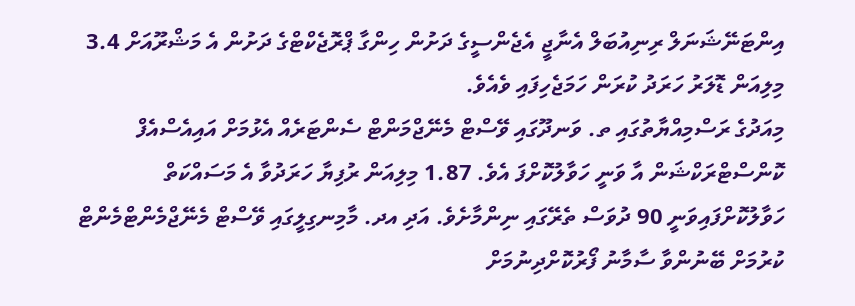އިންޓަނޭޝަނަލް ރިނިއުބަލް އެނާޖީ އެޖެންސީގެ ދަށުން ހިންގާ ޕްރޮޖެކްޓްގެ ދަށުން އެ މަޝްރޫއަށް 3.4 މިލިއަން ޑޮލަރު ހަރަދު ކުރަން ހަމަޖެހިފައި ވެއެވެ.
މިއަދުގެ ރަސްމިއްޔާތުގައި ތ. ވަނދޫގައި ވޭސްޓް މެނޭޖްމަންޓް ސެންޓަރެއް އެޅުމަށް އައިއެސްއެފް ކޮންސްޓްރަކްޝަން އާ ވަނީ ހަވާލުކޮށްފަ އެވެ. 1.87 މިލިއަން ރުފިޔާ ހަރަދުވާ އެ މަސައްކަތް ހަވާލުކޮށްފައިވަނީ 90 ދުވަސް ތެރޭގައި ނިންމާށެވެ. އަދި އދ. މާމިނގިލީގައި ވޭސްޓް މެނޭޖްމެންޓްމެންޓް ކުރުމަށް ބޭނުންވާ ސާމާނު ފޯރުކޮށްދިނުމަށް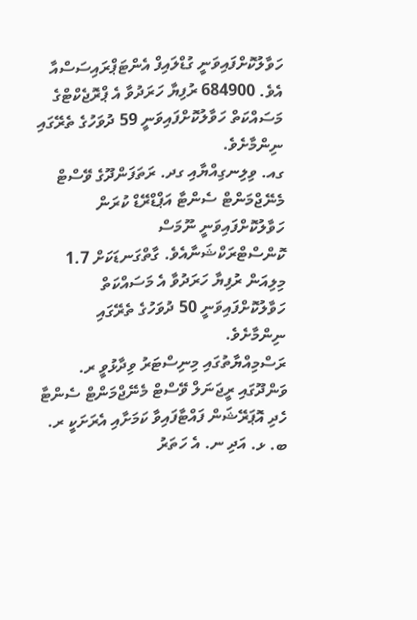ހަވާލުކޮށްފައިވަނީ ގުޑްލައިފް އެންޓަޕްރައިސަސްއާ އެވެ. 684900 ރުފިޔާ ހަރަދުވާ އެ ޕްރޮޖެކްޓްގެ މަސައްކަތް ހަވާލުކޮށްފައިވަނީ 59 ދުވަހުގެ ތެރޭގައި ނިންމާށެވެ.
ގއ. ވިލިނގިއްޔާއި ގދ. ރަތަފަންދޫގެ ވޭސްޓް މެނޭޖްމަންޓް ސެންޓާ އަޕްޑްރޭޑް ކުރަން ހަވާލުކޮށްފައިވަނީ ނޫމަސް ކޮންސްޓްރަކްޝަނާއެވެ. ގާތްގަނޑަކަށް 1.7 މިލިއަން ރުފިޔާ ހަރަދުވާ އެ މަސައްކަތް ހަވާލުކޮށްފައިވަނީ 50 ދުވަހުގެ ތެރޭގައި ނިންމާށެވެ.
ރަސްމިއްޔާތުގައި މިނިސްޓަރު ވިދާޅުވީ ރ. ވަންދޫގައި ރީޖަނަލް ވޭސްޓް މެނޭޖްމަންޓް ސެންޓާ ހެދި އޮޕަރޭޝަން ފައްޓާފައިވާ ކަމަށާއި އެރަށަކީ ރ. ބ. ޅ. އަދި ނ. އެ ހަތަރު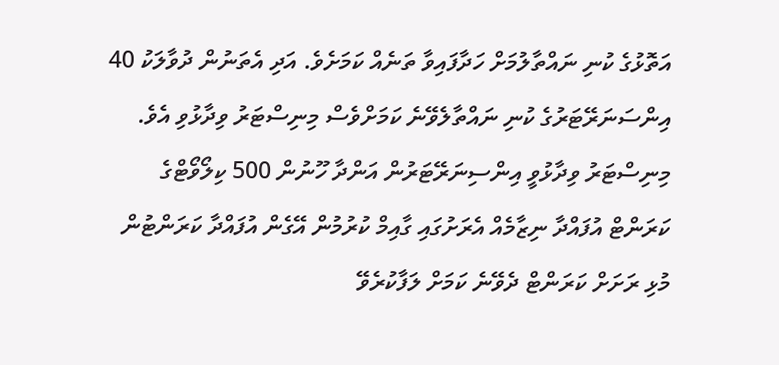އަތޮޅުގެ ކުނި ނައްތާލުމަށް ހަދާފައިވާ ތަނެއް ކަމަށެވެ. އަދި އެތަނުން ދުވާލަކު 40 އިންސަނަރޭޓަރުގެ ކުނި ނައްތާލެވޭނެ ކަމަށްވެސް މިނިސްޓަރު ވިދާޅުވި އެވެ.
މިނިސްޓަރު ވިދާޅުވީ އިންސިނަރޭޓަރުން އަންދާ ހޫނުން 500 ކިލޯވޯޓްގެ ކަރަންޓް އުފައްދާ ނިޒާމެއް އެރަށުގައި ގާއިމް ކުރުމުން އޭގެން އުފައްދާ ކަރަންޓުން މުޅި ރަށަށް ކަރަންޓް ދެވޭނެ ކަމަށް ލަފާކުރެވޭ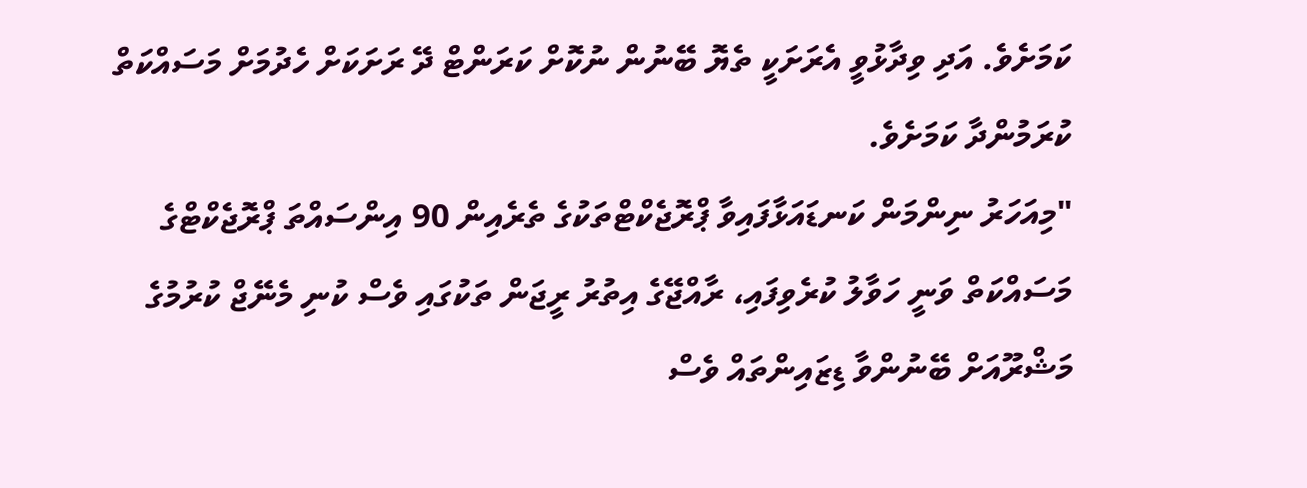ކަމަށެވެ. އަދި ވިދާޅުވީ އެރަށަކީ ތެޔޮ ބޭނުން ނުކޮށް ކަރަންޓް ދޭ ރަށަކަށް ހެދުމަށް މަސައްކަތް ކުރަމުންދާ ކަމަށެވެ.
"މިއަހަރު ނިންމަން ކަނޑައަޅާފައިވާ ޕްރޮޖެކްޓްތަކުގެ ތެރެއިން 90 އިންސައްތަ ޕްރޮޖެކްޓްގެ މަސައްކަތް ވަނީ ހަވާލު ކުރެވިފައި، ރާއްޖޭގެ އިތުރު ރީޖަން ތަކުގައި ވެސް ކުނި މެނޭޖް ކުރުމުގެ މަޝްރޫއަށް ބޭނުންވާ ޑިޒައިންތައް ވެސް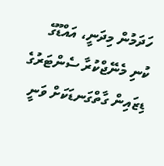ހަދަމުން މިދަނީ، އައްޑޫގެ ކުނި މެނޭޖްކުރާ ސެންޓަރުގެ ޑިޒައިން ގާތްގަނޑަކަށް ވަނީ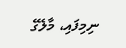ނިމިފައި، މާލޭގެ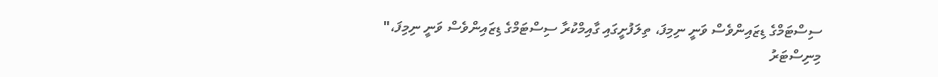ސިސްޓަމްގެ ޑިޒައިންވެސް ވަނީ ނިމިފަ، ތިލަފުށީގައި ގާއިމްކުރާ ސިސްޓަމްގެ ޑިޒައިންވެސް ވަނީ ނިމިފަ،" މިނިސްޓަރު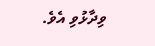ވިދާޅުވި އެވެ.